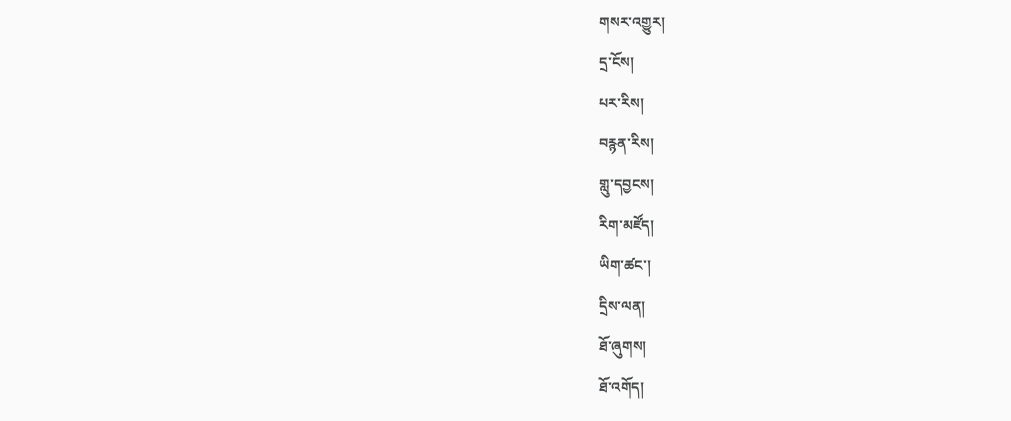གསར་འགྱུར།
དྲ་ངོས།
པར་རིས།
བརྙན་རིས།
གླུ་དབྱངས།
རིག་མཛོད།
ཡིག་ཚང་།
དྲིས་ལན།
ཐོ་ཞུགས།
ཐོ་འགོད།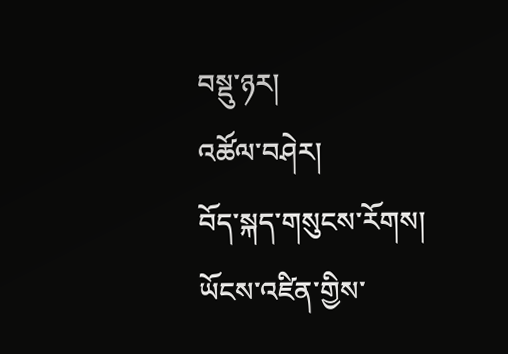བསྡུ་ཉར།
འཚོལ་བཤེར།
བོད་སྐད་གསུངས་རོགས།
ཡོངས་འཛིན་གྱིས་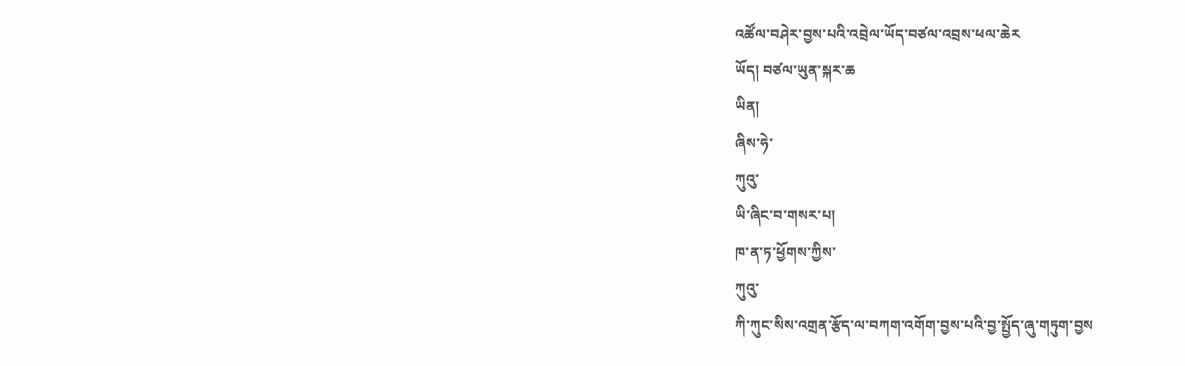འཚོལ་བཤེར་བྱས་པའི་འབྲེལ་ཡོད་བཙལ་འབྲས་ཕལ་ཆེར
ཡོད། བཙལ་ཡུན་སྐར་ཆ
ཡིན།
ཞིས་ཧེ་
ཀུའུ་
ཡི་ཞིང་བ་གསར་པ།
ཁ་ན་ཏ་ཕྱོགས་ཀྱིས་
ཀུའུ་
ཀི་ཀུང་སིས་འགྲན་རྩོད་ལ་བཀག་འགོག་བྱས་པའི་བྱ་སྤྱོད་ཞུ་གཏུག་བྱས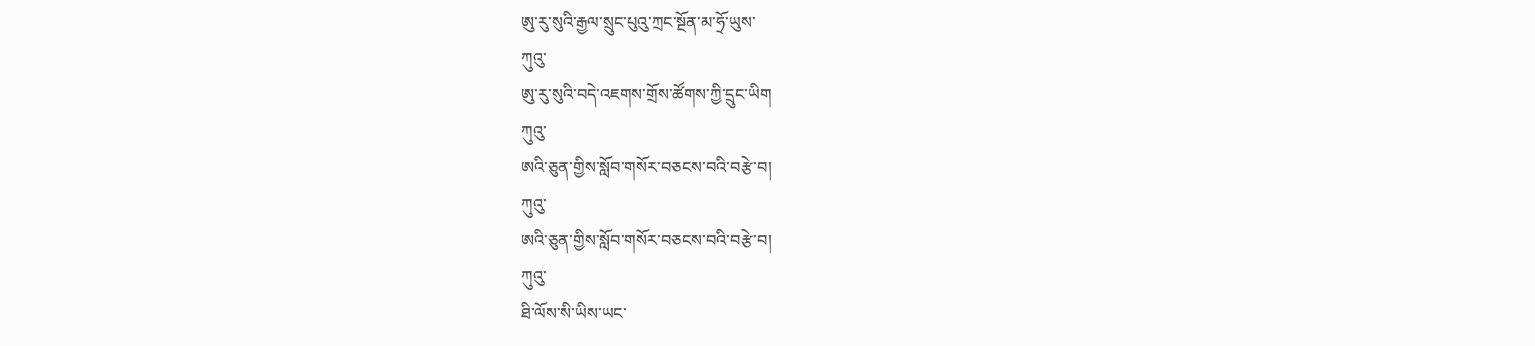ཨུ་རུ་སུའི་རྒྱལ་སྲུང་པུའུ་ཀྲང་སྔོན་མ་ཧྲོ་ཡུས་
ཀུའུ་
ཨུ་རུ་སུའི་བདེ་འཇགས་གྲོས་ཚོགས་ཀྱི་དྲུང་ཡིག
ཀུའུ་
ཨའི་ཅུན་གྱིས་སློབ་གསོར་བཅངས་བའི་བརྩེ་བ།
ཀུའུ་
ཨའི་ཅུན་གྱིས་སློབ་གསོར་བཅངས་བའི་བརྩེ་བ།
ཀུའུ་
ཐི་ལོས་སི་ཡིས་ཡང་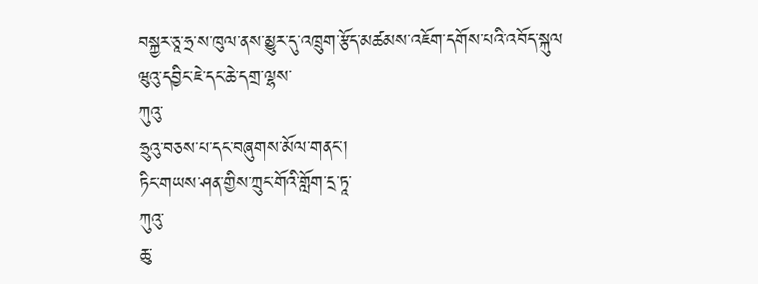བསྐྱར་ཅཱ་ཧྲ་ས་ཁུལ་ནས་མྱུར་དུ་འཁྲུག་རྩོད་མཚམས་འཇོག་དགོས་པའི་འབོད་སྐུལ
ཝུའུ་དབྱིང་ཇེ་དང་ཆེ་དགྲ་ལྷས་
ཀུའུ་
ཧྲུའུ་བཅས་པ་དང་བཞུགས་མོལ་གནང་།
ཏིང་གཡས་ཤན་གྱིས་ཀྲུང་གོའི་གློག་དྲ་ཏཱ་
ཀུའུ་
ཆུ་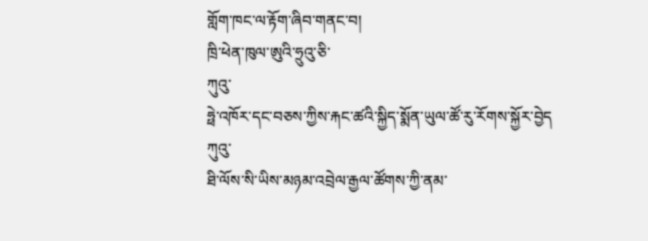གློག་ཁང་ལ་རྟོག་ཞིབ་གནང་བ།
ཁྲི་ཕེན་ཁུལ་ཨུའི་ཧྲུའུ་ཅི་
ཀུའུ་
ཧྥེ་འཁོར་དང་བཅས་ཀྱིས་རྐང་ཚའི་སྐྱིད་སྨོན་ཡུལ་ཚོ་རུ་རོགས་སྐྱོར་བྱེད
ཀུའུ་
ཐི་ལོས་སི་ཡིས་མཉམ་འབྲེལ་རྒྱལ་ཚོགས་ཀྱི་ནམ་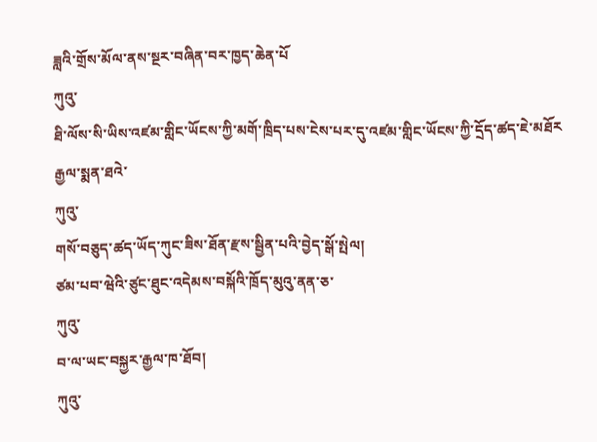ཟླའི་གྲོས་མོལ་ནས་སྔར་བཞིན་བར་ཁྱད་ཆེན་པོ
ཀུའུ་
ཐི་ལོས་སི་ཡིས་འཛམ་གླིང་ཡོངས་ཀྱི་མགོ་ཁྲིད་པས་ངེས་པར་དུ་འཛམ་གླིང་ཡོངས་ཀྱི་དྲོད་ཚད་ཇེ་མཐོར
རྒྱལ་སྨན་ཐའེ་
ཀུའུ་
གསོ་བཅུད་ཚད་ཡོད་ཀུང་ཟིས་ཐོན་རྫས་སྦྱིན་པའི་བྱེད་སྒོ་སྤེལ།
ཙམ་པབ་ཝེའི་ཙུང་ཐུང་འདེམས་བསྐོའི་ཁྲོད་མུའུ་ནན་ཅ་
ཀུའུ་
བ་ལ་ཡང་བསྐྱར་རྒྱལ་ཁ་ཐོབ།
ཀུའུ་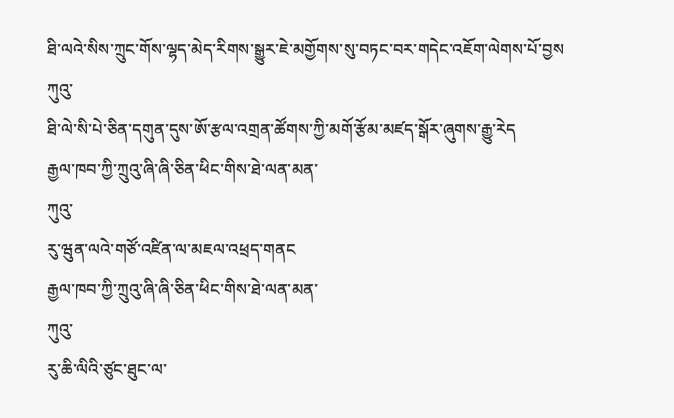ཐི་ལའེ་སིས་ཀྲུང་གོས་ལྷད་མེད་རིགས་སྒྱུར་ཇེ་མགྱོགས་སུ་བཏང་བར་གདེང་འཇོག་ལེགས་པོ་བྱས
ཀུའུ་
ཐི་ལེ་སི་པེ་ཅིན་དགུན་དུས་ཨོ་རྩལ་འགྲན་ཚོགས་ཀྱི་མགོ་རྩོམ་མཛད་སྒོར་ཞུགས་རྒྱུ་རེད
རྒྱལ་ཁབ་ཀྱི་ཀྲུའུ་ཞི་ཞི་ཅིན་ཕིང་གིས་ཐེ་ལན་མན་
ཀུའུ་
རུ་ཝུན་ལའེ་གཙོ་འཛིན་ལ་མཇལ་འཕྲད་གནང
རྒྱལ་ཁབ་ཀྱི་ཀྲུའུ་ཞི་ཞི་ཅིན་ཕིང་གིས་ཐེ་ལན་མན་
ཀུའུ་
རུ་ཆི་ལིའི་ཙུང་ཐུང་ལ་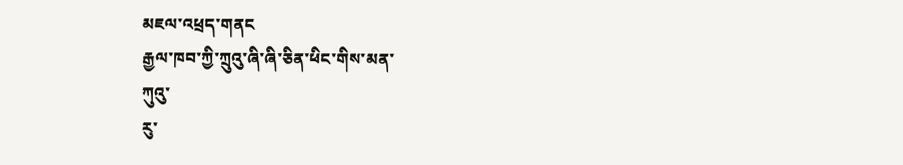མཇལ་འཕྲད་གནང
རྒྱལ་ཁབ་ཀྱི་ཀྲུའུ་ཞི་ཞི་ཅིན་ཕིང་གིས་མན་
ཀུའུ་
རུ་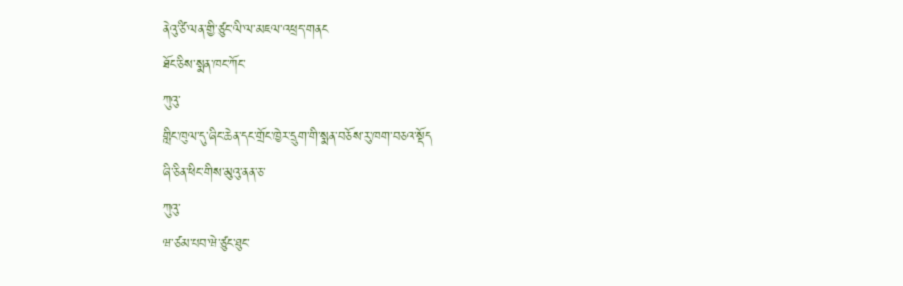ནེའུ་ཙི་ལན་གྱི་ཙུང་ལི་ལ་མཇལ་འཕྲད་གནང
ཐོང་ཅིས་སྨན་ཁང་ཀོང་
ཀུའུ་
གླིང་ཁུལ་དུ་ཞིང་ཆེན་དང་གྲོང་ཁྱེར་དྲུག་གི་སྨན་བཅོས་རུ་ཁག་བཅའ་སྡོད
ཞི་ཅིན་ཕིང་གིས་མུའུ་ནན་ཅ་
ཀུའུ་
ཝ་ཙམ་པབ་ཝེ་ཙུང་ཐུང་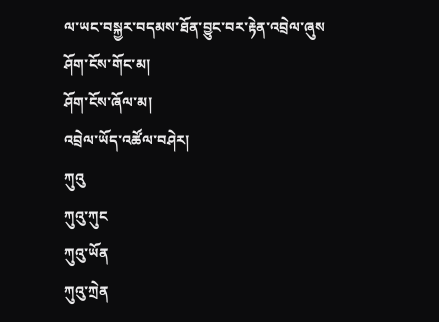ལ་ཡང་བསྐྱར་བདམས་ཐོན་བྱུང་བར་རྟེན་འབྲེལ་ཞུས
ཤོག་ངོས་གོང་མ།
ཤོག་ངོས་ཞོལ་མ།
འབྲེལ་ཡོད་འཚོལ་བཤེར།
ཀུའུ
ཀུའུ་ཀུང
ཀུའུ་ཡོན
ཀུའུ་ཀྲེན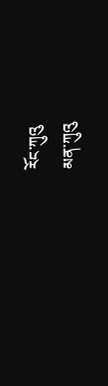རོང་ཀུའུ
མན་ཀུའུ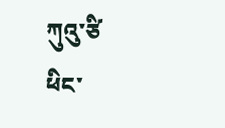ཀུའུ་ཙི
ཕིང་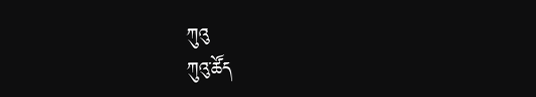ཀུའུ
ཀུའུ་ཚོད